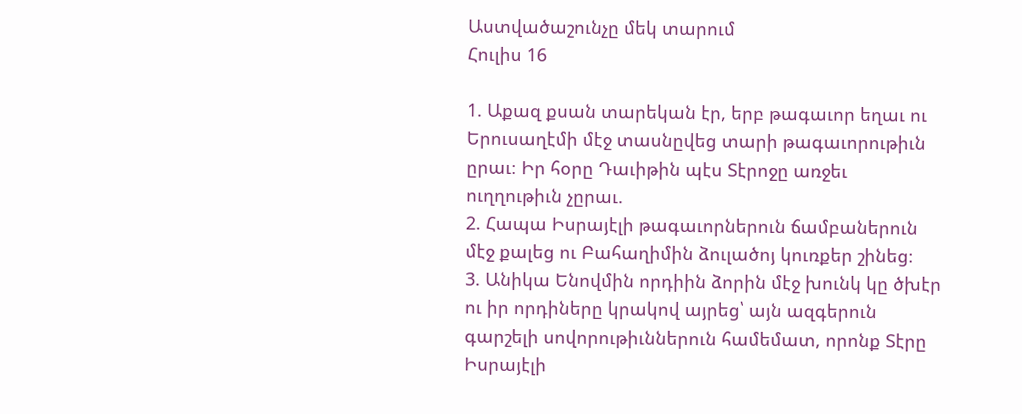Աստվածաշունչը մեկ տարում
Հուլիս 16

1. Աքազ քսան տարեկան էր, երբ թագաւոր եղաւ ու Երուսաղէմի մէջ տասնըվեց տարի թագաւորութիւն ըրաւ։ Իր հօրը Դաւիթին պէս Տէրոջը առջեւ ուղղութիւն չըրաւ.
2. Հապա Իսրայէլի թագաւորներուն ճամբաներուն մէջ քալեց ու Բահաղիմին ձուլածոյ կուռքեր շինեց։
3. Անիկա Ենովմին որդիին ձորին մէջ խունկ կը ծխէր ու իր որդիները կրակով այրեց՝ այն ազգերուն գարշելի սովորութիւններուն համեմատ, որոնք Տէրը Իսրայէլի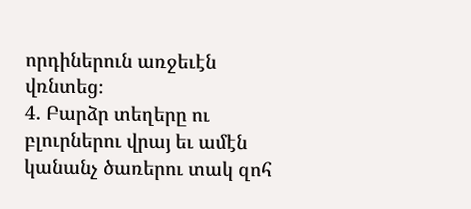որդիներուն առջեւէն վռնտեց։
4. Բարձր տեղերը ու բլուրներու վրայ եւ ամէն կանանչ ծառերու տակ զոհ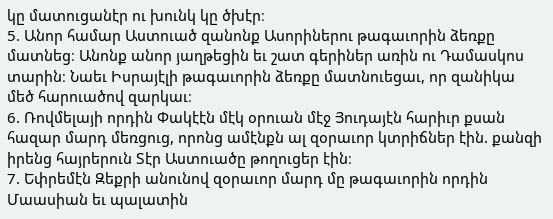կը մատուցանէր ու խունկ կը ծխէր։
5. Անոր համար Աստուած զանոնք Ասորիներու թագաւորին ձեռքը մատնեց։ Անոնք անոր յաղթեցին եւ շատ գերիներ առին ու Դամասկոս տարին։ Նաեւ Իսրայէլի թագաւորին ձեռքը մատնուեցաւ, որ զանիկա մեծ հարուածով զարկաւ։
6. Ռովմելայի որդին Փակէէն մէկ օրուան մէջ Յուդայէն հարիւր քսան հազար մարդ մեռցուց, որոնց ամէնքն ալ զօրաւոր կտրիճներ էին. քանզի իրենց հայրերուն Տէր Աստուածը թողուցեր էին։
7. Եփրեմէն Զեքրի անունով զօրաւոր մարդ մը թագաւորին որդին Մաասիան եւ պալատին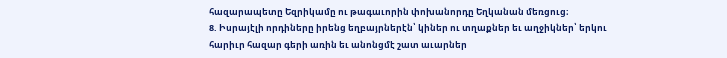հազարապետը Եզրիկամը ու թագաւորին փոխանորդը Եղկանան մեռցուց։
8. Իսրայէլի որդիները իրենց եղբայրներէն՝ կիներ ու տղաքներ եւ աղջիկներ՝ երկու հարիւր հազար գերի առին եւ անոնցմէ շատ աւարներ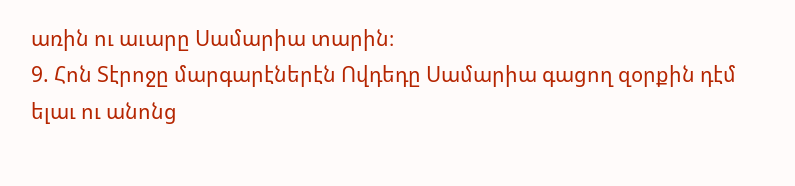առին ու աւարը Սամարիա տարին։
9. Հոն Տէրոջը մարգարէներէն Ովդեդը Սամարիա գացող զօրքին դէմ ելաւ ու անոնց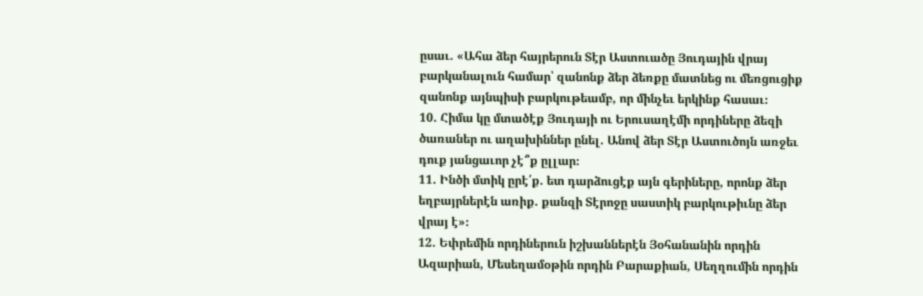ըսաւ. «Ահա ձեր հայրերուն Տէր Աստուածը Յուդային վրայ բարկանալուն համար՝ զանոնք ձեր ձեռքը մատնեց ու մեռցուցիք զանոնք այնպիսի բարկութեամբ, որ մինչեւ երկինք հասաւ։
10. Հիմա կը մտածէք Յուդայի ու Երուսաղէմի որդիները ձեզի ծառաներ ու աղախիններ ընել. Անով ձեր Տէր Աստուծոյն առջեւ դուք յանցաւոր չէ՞ք ըլլար։
11. Ինծի մտիկ ըրէ՛ք. ետ դարձուցէք այն գերիները, որոնք ձեր եղբայրներէն առիք. քանզի Տէրոջը սաստիկ բարկութիւնը ձեր վրայ է»։
12. Եփրեմին որդիներուն իշխաններէն Յօհանանին որդին Ազարիան, Մեսեղամօթին որդին Բարաքիան, Սեղղումին որդին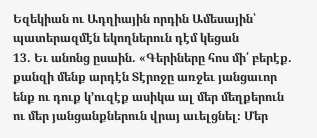Եզեկիան ու Ադղիային որդին Ամեսային՝ պատերազմէն եկողներուն դէմ կեցան
13. Եւ անոնց ըսաին. «Գերիները հոս մի՛ բերէք. քանզի մենք արդէն Տէրոջը առջեւ յանցաւոր ենք ու դուք կ’ուզէք ասիկա ալ մեր մեղքերուն ու մեր յանցանքներուն վրայ աւելցնել։ Մեր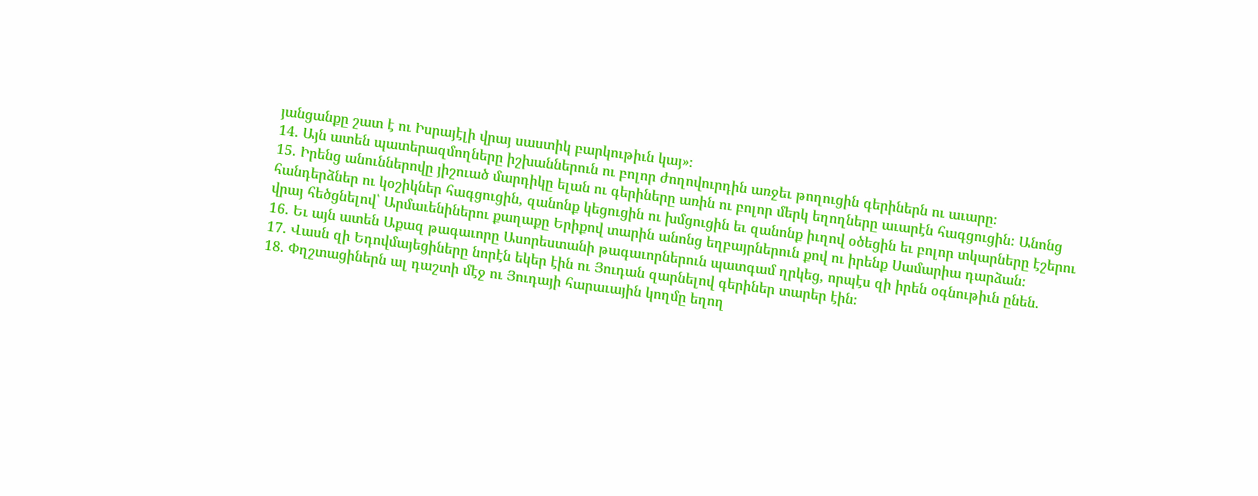յանցանքը շատ է ու Իսրայէլի վրայ սաստիկ բարկութիւն կայ»։
14. Այն ատեն պատերազմողները իշխաններուն ու բոլոր ժողովուրդին առջեւ թողուցին գերիներն ու աւարը։
15. Իրենց անուններովը յիշուած մարդիկը ելան ու գերիները առին ու բոլոր մերկ եղողները աւարէն հագցուցին։ Անոնց հանդերձներ ու կօշիկներ հագցուցին, զանոնք կեցուցին ու խմցուցին եւ զանոնք իւղով օծեցին եւ բոլոր տկարները էշերու վրայ հեծցնելով՝ Արմաւենիներու քաղաքը Երիքով տարին անոնց եղբայրներուն քով ու իրենք Սամարիա դարձան։
16. Եւ այն ատեն Աքազ թագաւորը Ասորեստանի թագաւորներուն պատգամ ղրկեց, որպէս զի իրեն օգնութիւն ընեն.
17. Վասն զի Եդովմայեցիները նորէն եկեր էին ու Յուդան զարնելով գերիներ տարեր էին։
18. Փղշտացիներն ալ դաշտի մէջ ու Յուդայի հարաւային կողմը եղող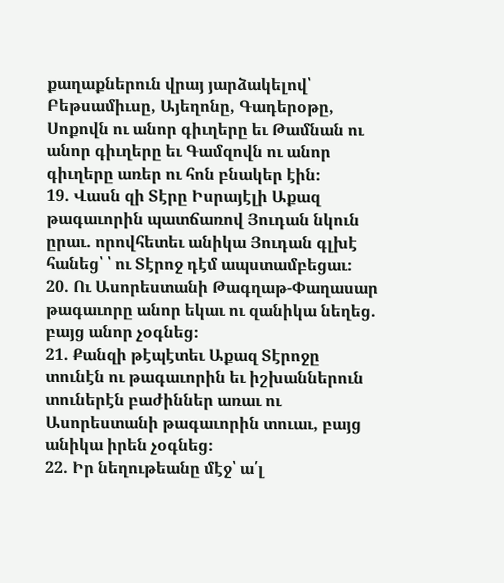քաղաքներուն վրայ յարձակելով՝ Բեթսամիւսը, Այեղոնը, Գադերօթը, Սոքովն ու անոր գիւղերը եւ Թամնան ու անոր գիւղերը եւ Գամզովն ու անոր գիւղերը առեր ու հոն բնակեր էին։
19. Վասն զի Տէրը Իսրայէլի Աքազ թագաւորին պատճառով Յուդան նկուն ըրաւ. որովհետեւ անիկա Յուդան գլխէ հանեց՝ ՝ ու Տէրոջ դէմ ապստամբեցաւ։
20. Ու Ասորեստանի Թագղաթ-Փաղասար թագաւորը անոր եկաւ ու զանիկա նեղեց. բայց անոր չօգնեց։
21. Քանզի թէպէտեւ Աքազ Տէրոջը տունէն ու թագաւորին եւ իշխաններուն տուներէն բաժիններ առաւ ու Ասորեստանի թագաւորին տուաւ, բայց անիկա իրեն չօգնեց։
22. Իր նեղութեանը մէջ՝ ա՛լ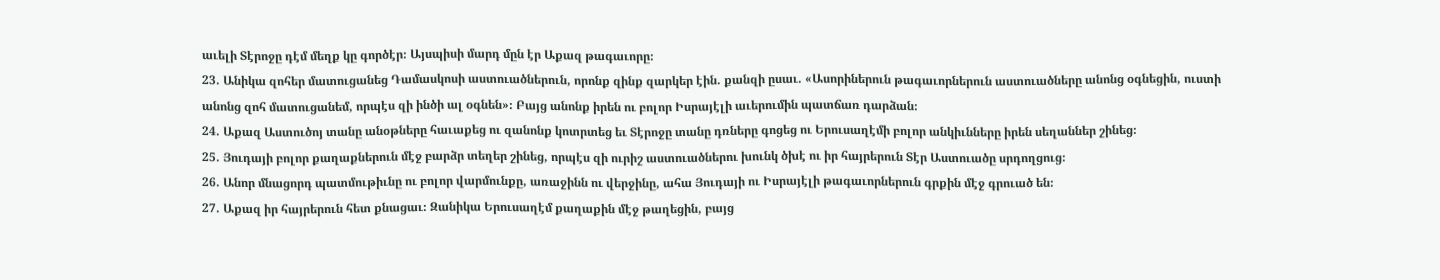աւելի Տէրոջը դէմ մեղք կը գործէր։ Այսպիսի մարդ մըն էր Աքազ թագաւորը։
23. Անիկա զոհեր մատուցանեց Դամասկոսի աստուածներուն, որոնք զինք զարկեր էին. քանզի ըսաւ. «Ասորիներուն թագաւորներուն աստուածները անոնց օգնեցին, ուստի անոնց զոհ մատուցանեմ, որպէս զի ինծի ալ օգնեն»։ Բայց անոնք իրեն ու բոլոր Իսրայէլի աւերումին պատճառ դարձան։
24. Աքազ Աստուծոյ տանը անօթները հաւաքեց ու զանոնք կոտրտեց եւ Տէրոջը տանը դռները գոցեց ու Երուսաղէմի բոլոր անկիւնները իրեն սեղաններ շինեց։
25. Յուդայի բոլոր քաղաքներուն մէջ բարձր տեղեր շինեց, որպէս զի ուրիշ աստուածներու խունկ ծխէ ու իր հայրերուն Տէր Աստուածը սրդողցուց։
26. Անոր մնացորդ պատմութիւնը ու բոլոր վարմունքը, առաջինն ու վերջինը, ահա Յուդայի ու Իսրայէլի թագաւորներուն գրքին մէջ գրուած են։
27. Աքազ իր հայրերուն հետ քնացաւ։ Զանիկա Երուսաղէմ քաղաքին մէջ թաղեցին, բայց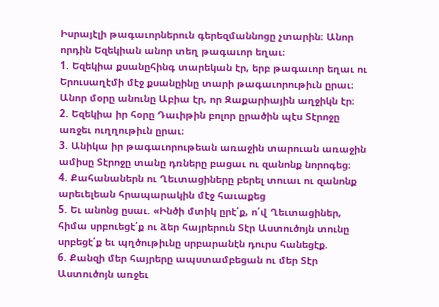Իսրայէլի թագաւորներուն գերեզմաննոցը չտարին։ Անոր որդին Եզեկիան անոր տեղ թագաւոր եղաւ։
1. Եզեկիա քսանըհինգ տարեկան էր, երբ թագաւոր եղաւ ու Երուսաղէմի մէջ քսանըինը տարի թագաւորութիւն ըրաւ։ Անոր մօրը անունը Աբիա էր, որ Զաքարիային աղջիկն էր։
2. Եզեկիա իր հօրը Դաւիթին բոլոր ըրածին պէս Տէրոջը առջեւ ուղղութիւն ըրաւ։
3. Անիկա իր թագաւորութեան առաջին տարուան առաջին ամիսը Տէրոջը տանը դռները բացաւ ու զանոնք նորոգեց։
4. Քահանաներն ու Ղեւտացիները բերել տուաւ ու զանոնք արեւելեան հրապարակին մէջ հաւաքեց
5. Եւ անոնց ըսաւ. «Ինծի մտիկ ըրէ՛ք, ո՛վ Ղեւտացիներ, հիմա սրբուեցէ՛ք ու ձեր հայրերուն Տէր Աստուծոյն տունը սրբեցէ՛ք եւ պղծութիւնը սրբարանէն դուրս հանեցէք.
6. Քանզի մեր հայրերը ապստամբեցան ու մեր Տէր Աստուծոյն առջեւ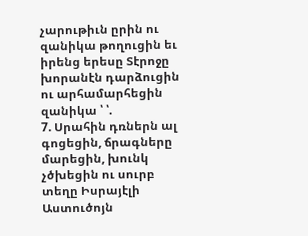չարութիւն ըրին ու զանիկա թողուցին եւ իրենց երեսը Տէրոջը խորանէն դարձուցին ու արհամարհեցին զանիկա ՝ ՝.
7. Սրահին դռներն ալ գոցեցին, ճրագները մարեցին, խունկ չծխեցին ու սուրբ տեղը Իսրայէլի Աստուծոյն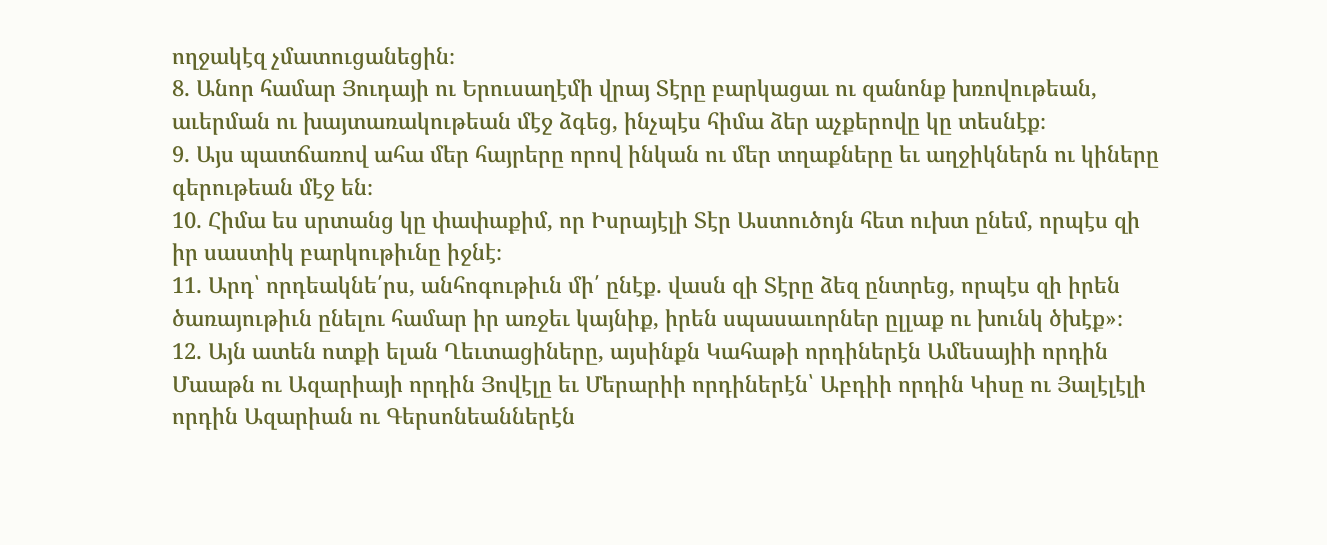ողջակէզ չմատուցանեցին։
8. Անոր համար Յուդայի ու Երուսաղէմի վրայ Տէրը բարկացաւ ու զանոնք խռովութեան, աւերման ու խայտառակութեան մէջ ձգեց, ինչպէս հիմա ձեր աչքերովը կը տեսնէք։
9. Այս պատճառով ահա մեր հայրերը որով ինկան ու մեր տղաքները եւ աղջիկներն ու կիները գերութեան մէջ են։
10. Հիմա ես սրտանց կը փափաքիմ, որ Իսրայէլի Տէր Աստուծոյն հետ ուխտ ընեմ, որպէս զի իր սաստիկ բարկութիւնը իջնէ։
11. Արդ՝ որդեակնե՛րս, անհոգութիւն մի՛ ընէք. վասն զի Տէրը ձեզ ընտրեց, որպէս զի իրեն ծառայութիւն ընելու համար իր առջեւ կայնիք, իրեն սպասաւորներ ըլլաք ու խունկ ծխէք»։
12. Այն ատեն ոտքի ելան Ղեւտացիները, այսինքն Կահաթի որդիներէն Ամեսայիի որդին Մաաթն ու Ազարիայի որդին Յովէլը եւ Մերարիի որդիներէն՝ Աբդիի որդին Կիսը ու Յալէլէլի որդին Ազարիան ու Գերսոնեաններէն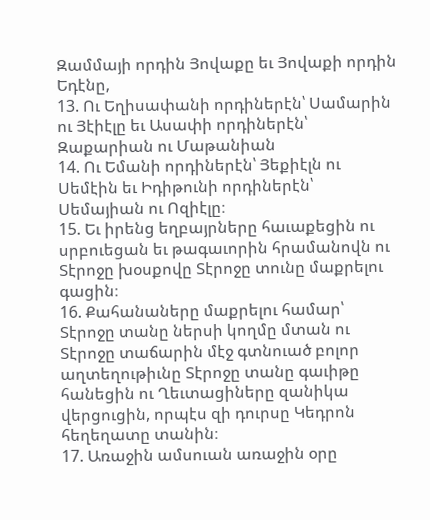Զամմայի որդին Յովաքը եւ Յովաքի որդին Եդէնը,
13. Ու Եղիսափանի որդիներէն՝ Սամարին ու Յէիէլը եւ Ասափի որդիներէն՝ Զաքարիան ու Մաթանիան
14. Ու Եմանի որդիներէն՝ Յեքիէլն ու Սեմէին եւ Իդիթունի որդիներէն՝ Սեմայիան ու Ոզիէլը։
15. Եւ իրենց եղբայրները հաւաքեցին ու սրբուեցան եւ թագաւորին հրամանովն ու Տէրոջը խօսքովը Տէրոջը տունը մաքրելու գացին։
16. Քահանաները մաքրելու համար՝ Տէրոջը տանը ներսի կողմը մտան ու Տէրոջը տաճարին մէջ գտնուած բոլոր աղտեղութիւնը Տէրոջը տանը գաւիթը հանեցին ու Ղեւտացիները զանիկա վերցուցին, որպէս զի դուրսը Կեդրոն հեղեղատը տանին։
17. Առաջին ամսուան առաջին օրը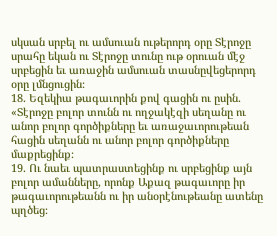սկսան սրբել ու ամսուան ութերորդ օրը Տէրոջը սրահը եկան ու Տէրոջը տունը ութ օրուան մէջ սրբեցին եւ առաջին ամսուան տասնըվեցերորդ օրը լմնցուցին։
18. Եզեկիա թագաւորին քով գացին ու ըսին. «Տէրոջը բոլոր տունն ու ողջակէզի սեղանը ու անոր բոլոր գործիքները եւ առաջաւորութեան հացին սեղանն ու անոր բոլոր գործիքները մաքրեցինք։
19. Ու նաեւ պատրաստեցինք ու սրբեցինք այն բոլոր ամանները, որոնք Աքազ թագաւորը իր թագաւորութեանն ու իր անօրէնութեանը ատենը պղծեց։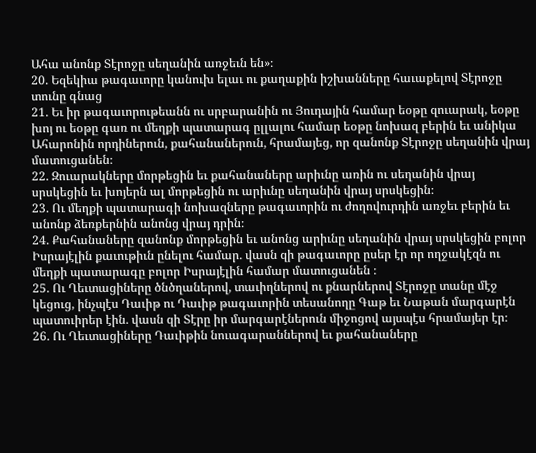Ահա անոնք Տէրոջը սեղանին առջեւն են»։
20. Եզեկիա թագաւորը կանուխ ելաւ ու քաղաքին իշխանները հաւաքելով Տէրոջը տունը գնաց
21. Եւ իր թագաւորութեանն ու սրբարանին ու Յուդային համար եօթը զուարակ, եօթը խոյ ու եօթը գառ ու մեղքի պատարագ ըլլալու համար եօթը նոխազ բերին եւ անիկա Ահարոնին որդիներուն, քահանաներուն, հրամայեց, որ զանոնք Տէրոջը սեղանին վրայ մատուցանեն։
22. Զուարակները մորթեցին եւ քահանաները արիւնը առին ու սեղանին վրայ սրսկեցին եւ խոյերն ալ մորթեցին ու արիւնը սեղանին վրայ սրսկեցին։
23. Ու մեղքի պատարագի նոխազները թագաւորին ու ժողովուրդին առջեւ բերին եւ անոնք ձեռքերնին անոնց վրայ դրին։
24. Քահանաները զանոնք մորթեցին եւ անոնց արիւնը սեղանին վրայ սրսկեցին բոլոր Իսրայէլին քաւութիւն ընելու համար. վասն զի թագաւորը ըսեր էր որ ողջակէզն ու մեղքի պատարագը բոլոր Իսրայէլին համար մատուցանեն ։
25. Ու Ղեւտացիները ծնծղաներով, տաւիղներով ու քնարներով Տէրոջը տանը մէջ կեցուց, ինչպէս Դաւիթ ու Դաւիթ թագաւորին տեսանողը Գաթ եւ Նաթան մարգարէն պատուիրեր էին. վասն զի Տէրը իր մարգարէներուն միջոցով այսպէս հրամայեր էր։
26. Ու Ղեւտացիները Դաւիթին նուագարաններով եւ քահանաները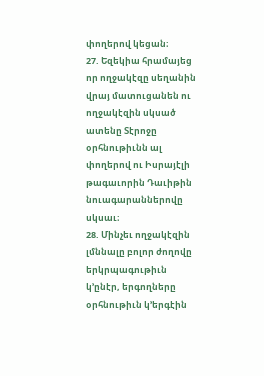փողերով կեցան։
27. Եզեկիա հրամայեց որ ողջակէզը սեղանին վրայ մատուցանեն ու ողջակէզին սկսած ատենը Տէրոջը օրհնութիւնն ալ փողերով ու Իսրայէլի թագաւորին Դաւիթին նուագարաններովը սկսաւ։
28. Մինչեւ ողջակէզին լմննալը բոլոր ժողովը երկրպագութիւն կ’ընէր, երգողները օրհնութիւն կ’երգէին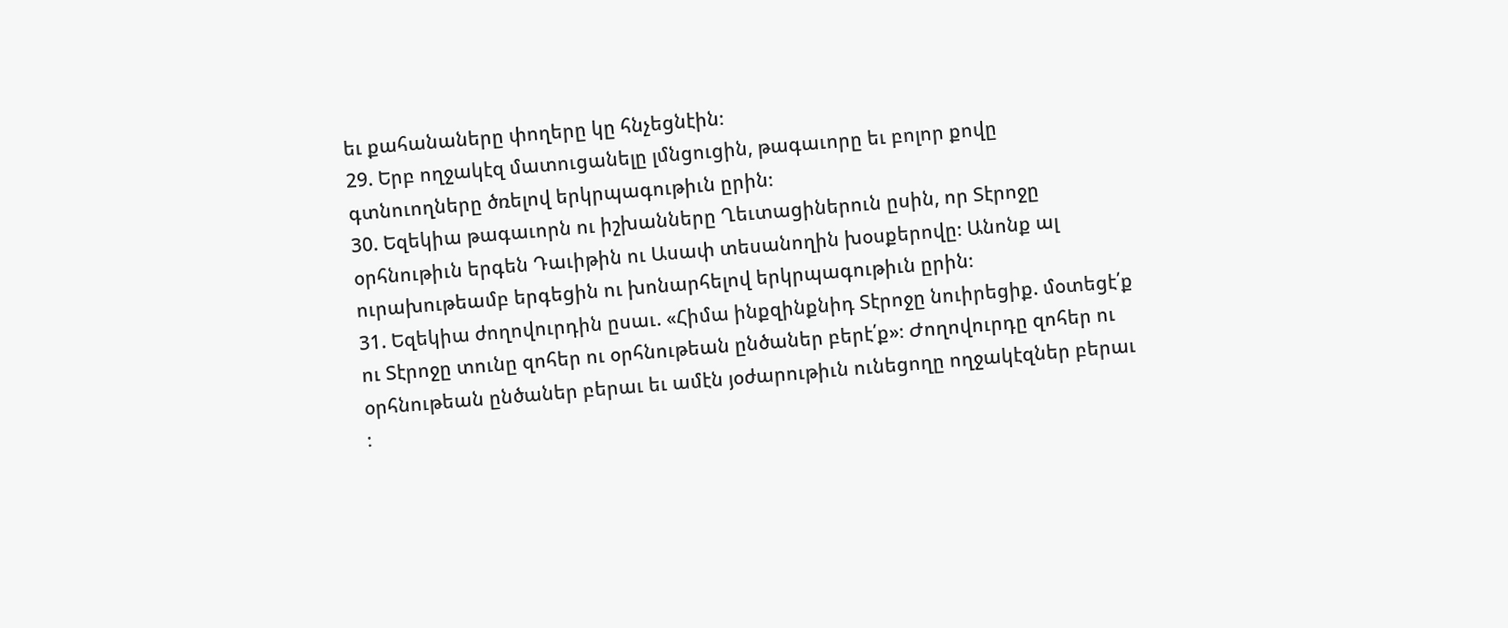եւ քահանաները փողերը կը հնչեցնէին։
29. Երբ ողջակէզ մատուցանելը լմնցուցին, թագաւորը եւ բոլոր քովը գտնուողները ծռելով երկրպագութիւն ըրին։
30. Եզեկիա թագաւորն ու իշխանները Ղեւտացիներուն ըսին, որ Տէրոջը օրհնութիւն երգեն Դաւիթին ու Ասափ տեսանողին խօսքերովը։ Անոնք ալ ուրախութեամբ երգեցին ու խոնարհելով երկրպագութիւն ըրին։
31. Եզեկիա ժողովուրդին ըսաւ. «Հիմա ինքզինքնիդ Տէրոջը նուիրեցիք. մօտեցէ՛ք ու Տէրոջը տունը զոհեր ու օրհնութեան ընծաներ բերէ՛ք»։ Ժողովուրդը զոհեր ու օրհնութեան ընծաներ բերաւ եւ ամէն յօժարութիւն ունեցողը ողջակէզներ բերաւ ։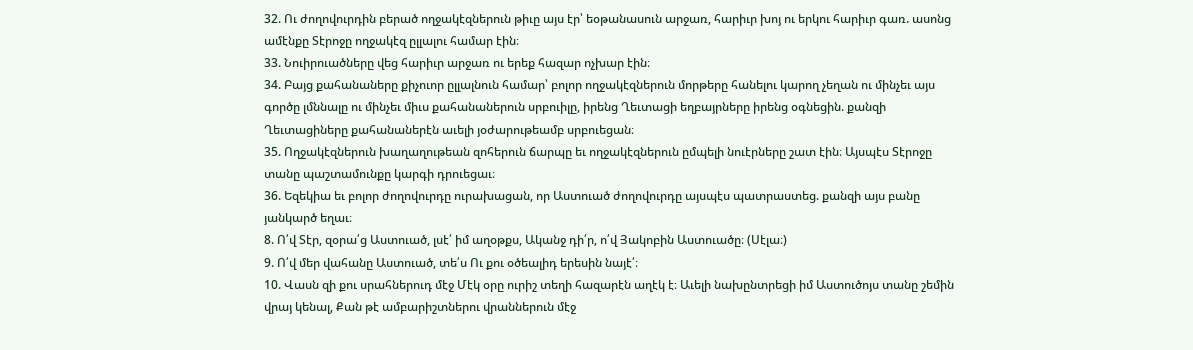32. Ու ժողովուրդին բերած ողջակէզներուն թիւը այս էր՝ եօթանասուն արջառ, հարիւր խոյ ու երկու հարիւր գառ. ասոնց ամէնքը Տէրոջը ողջակէզ ըլլալու համար էին։
33. Նուիրուածները վեց հարիւր արջառ ու երեք հազար ոչխար էին։
34. Բայց քահանաները քիչուոր ըլլալնուն համար՝ բոլոր ողջակէզներուն մորթերը հանելու կարող չեղան ու մինչեւ այս գործը լմննալը ու մինչեւ միւս քահանաներուն սրբուիլը, իրենց Ղեւտացի եղբայրները իրենց օգնեցին. քանզի Ղեւտացիները քահանաներէն աւելի յօժարութեամբ սրբուեցան։
35. Ողջակէզներուն խաղաղութեան զոհերուն ճարպը եւ ողջակէզներուն ըմպելի նուէրները շատ էին։ Այսպէս Տէրոջը տանը պաշտամունքը կարգի դրուեցաւ։
36. Եզեկիա եւ բոլոր ժողովուրդը ուրախացան, որ Աստուած ժողովուրդը այսպէս պատրաստեց. քանզի այս բանը յանկարծ եղաւ։
8. Ո՛վ Տէր, զօրա՛ց Աստուած, լսէ՛ իմ աղօթքս, Ականջ դի՛ր, ո՛վ Յակոբին Աստուածը։ (Սէլա։)
9. Ո՛վ մեր վահանը Աստուած, տե՛ս Ու քու օծեալիդ երեսին նայէ՛։
10. Վասն զի քու սրահներուդ մէջ Մէկ օրը ուրիշ տեղի հազարէն աղէկ է։ Աւելի նախընտրեցի իմ Աստուծոյս տանը շեմին վրայ կենալ, Քան թէ ամբարիշտներու վրաններուն մէջ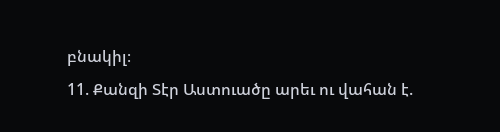բնակիլ։
11. Քանզի Տէր Աստուածը արեւ ու վահան է.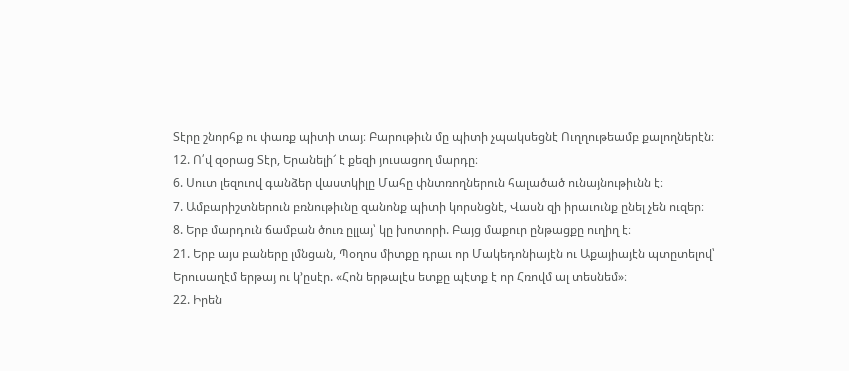Տէրը շնորհք ու փառք պիտի տայ։ Բարութիւն մը պիտի չպակսեցնէ Ուղղութեամբ քալողներէն։
12. Ո՛վ զօրաց Տէր, Երանելի՜ է քեզի յուսացող մարդը։
6. Սուտ լեզուով գանձեր վաստկիլը Մահը փնտռողներուն հալածած ունայնութիւնն է։
7. Ամբարիշտներուն բռնութիւնը զանոնք պիտի կորսնցնէ, Վասն զի իրաւունք ընել չեն ուզեր։
8. Երբ մարդուն ճամբան ծուռ ըլլայ՝ կը խոտորի. Բայց մաքուր ընթացքը ուղիղ է։
21. Երբ այս բաները լմնցան, Պօղոս միտքը դրաւ որ Մակեդոնիայէն ու Աքայիայէն պտըտելով՝ Երուսաղէմ երթայ ու կ’ըսէր. «Հոն երթալէս ետքը պէտք է որ Հռովմ ալ տեսնեմ»։
22. Իրեն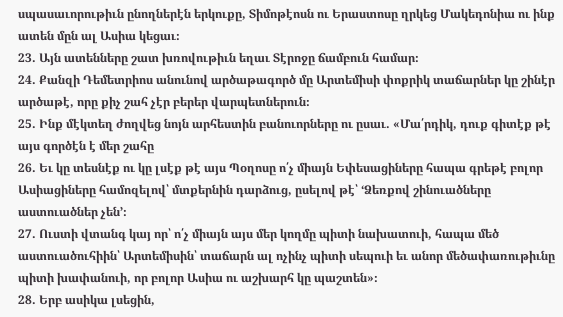սպասաւորութիւն ընողներէն երկուքը, Տիմոթէոսն ու Երաստոսը ղրկեց Մակեդոնիա ու ինք ատեն մըն ալ Ասիա կեցաւ։
23. Այն ատենները շատ խռովութիւն եղաւ Տէրոջը ճամբուն համար։
24. Քանզի Դեմետրիոս անունով արծաթագործ մը Արտեմիսի փոքրիկ տաճարներ կը շինէր արծաթէ, որը քիչ շահ չէր բերեր վարպետներուն։
25. Ինք մէկտեղ ժողվեց նոյն արհեստին բանուորները ու ըսաւ. «Մա՛րդիկ, դուք գիտէք թէ այս գործէն է մեր շահը
26. Եւ կը տեսնէք ու կը լսէք թէ այս Պօղոսը ո՛չ միայն Եփեսացիները հապա գրեթէ բոլոր Ասիացիները համոզելով՝ մտքերնին դարձուց, ըսելով թէ՝ ‘Ձեռքով շինուածները աստուածներ չեն’։
27. Ուստի վտանգ կայ որ՝ ո՛չ միայն այս մեր կողմը պիտի նախատուի, հապա մեծ աստուածուհիին՝ Արտեմիսին՝ տաճարն ալ ոչինչ պիտի սեպուի եւ անոր մեծափառութիւնը պիտի խափանուի, որ բոլոր Ասիա ու աշխարհ կը պաշտեն»։
28. Երբ ասիկա լսեցին,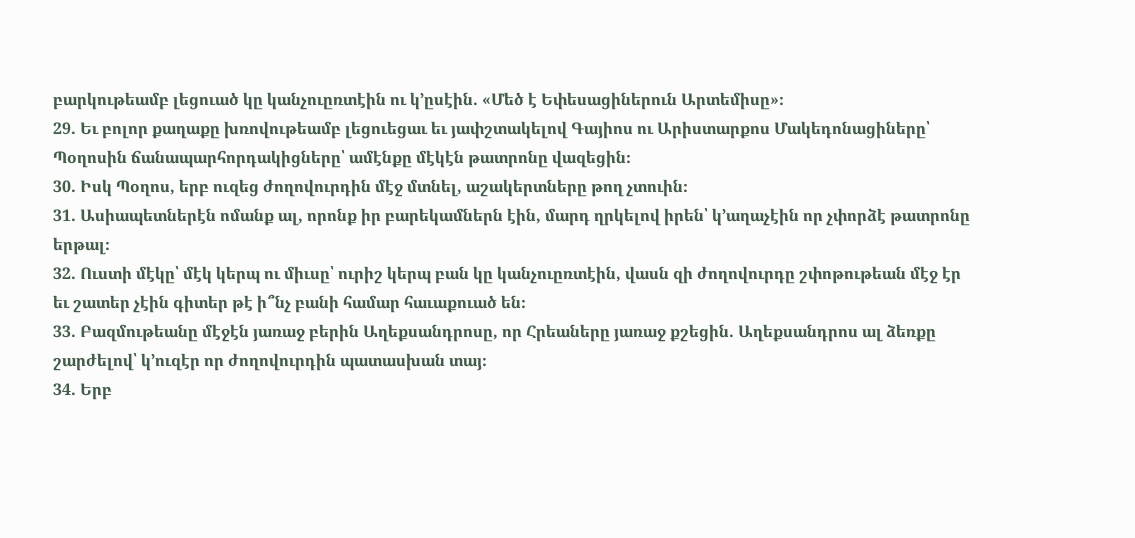բարկութեամբ լեցուած կը կանչուըռտէին ու կ’ըսէին. «Մեծ է Եփեսացիներուն Արտեմիսը»։
29. Եւ բոլոր քաղաքը խռովութեամբ լեցուեցաւ եւ յափշտակելով Գայիոս ու Արիստարքոս Մակեդոնացիները՝ Պօղոսին ճանապարհորդակիցները՝ ամէնքը մէկէն թատրոնը վազեցին։
30. Իսկ Պօղոս, երբ ուզեց ժողովուրդին մէջ մտնել, աշակերտները թող չտուին։
31. Ասիապետներէն ոմանք ալ, որոնք իր բարեկամներն էին, մարդ ղրկելով իրեն՝ կ’աղաչէին որ չփորձէ թատրոնը երթալ։
32. Ուստի մէկը՝ մէկ կերպ ու միւսը՝ ուրիշ կերպ բան կը կանչուըռտէին, վասն զի ժողովուրդը շփոթութեան մէջ էր եւ շատեր չէին գիտեր թէ ի՞նչ բանի համար հաւաքուած են։
33. Բազմութեանը մէջէն յառաջ բերին Աղեքսանդրոսը, որ Հրեաները յառաջ քշեցին. Աղեքսանդրոս ալ ձեռքը շարժելով՝ կ’ուզէր որ ժողովուրդին պատասխան տայ։
34. Երբ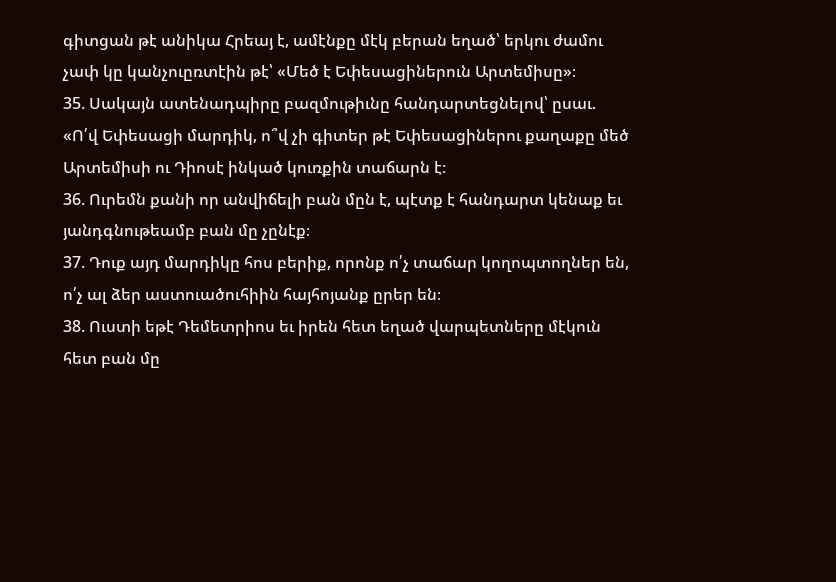գիտցան թէ անիկա Հրեայ է, ամէնքը մէկ բերան եղած՝ երկու ժամու չափ կը կանչուըռտէին թէ՝ «Մեծ է Եփեսացիներուն Արտեմիսը»։
35. Սակայն ատենադպիրը բազմութիւնը հանդարտեցնելով՝ ըսաւ. «Ո՛վ Եփեսացի մարդիկ, ո՞վ չի գիտեր թէ Եփեսացիներու քաղաքը մեծ Արտեմիսի ու Դիոսէ ինկած կուռքին տաճարն է։
36. Ուրեմն քանի որ անվիճելի բան մըն է, պէտք է հանդարտ կենաք եւ յանդգնութեամբ բան մը չընէք։
37. Դուք այդ մարդիկը հոս բերիք, որոնք ո՛չ տաճար կողոպտողներ են, ո՛չ ալ ձեր աստուածուհիին հայհոյանք ըրեր են։
38. Ուստի եթէ Դեմետրիոս եւ իրեն հետ եղած վարպետները մէկուն հետ բան մը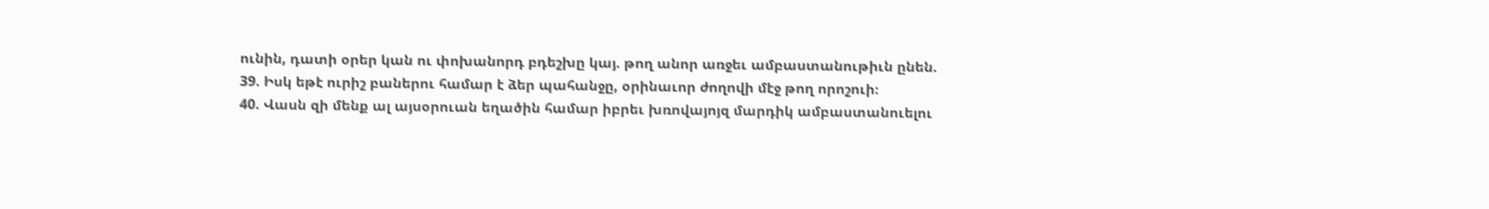ունին, դատի օրեր կան ու փոխանորդ բդեշխը կայ. թող անոր առջեւ ամբաստանութիւն ընեն.
39. Իսկ եթէ ուրիշ բաներու համար է ձեր պահանջը, օրինաւոր ժողովի մէջ թող որոշուի։
40. Վասն զի մենք ալ այսօրուան եղածին համար իբրեւ խռովայոյզ մարդիկ ամբաստանուելու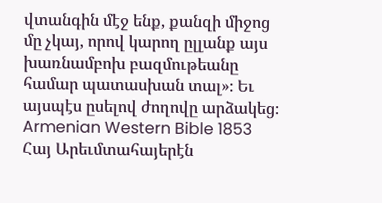վտանգին մէջ ենք, քանզի միջոց մը չկայ, որով կարող ըլլանք այս խառնամբոխ բազմութեանը համար պատասխան տալ»։ Եւ այսպէս ըսելով ժողովը արձակեց։
Armenian Western Bible 1853
Հայ Արեւմտահայերէն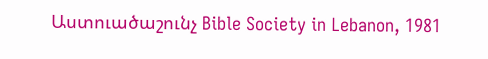Աստուածաշունչ Bible Society in Lebanon, 1981